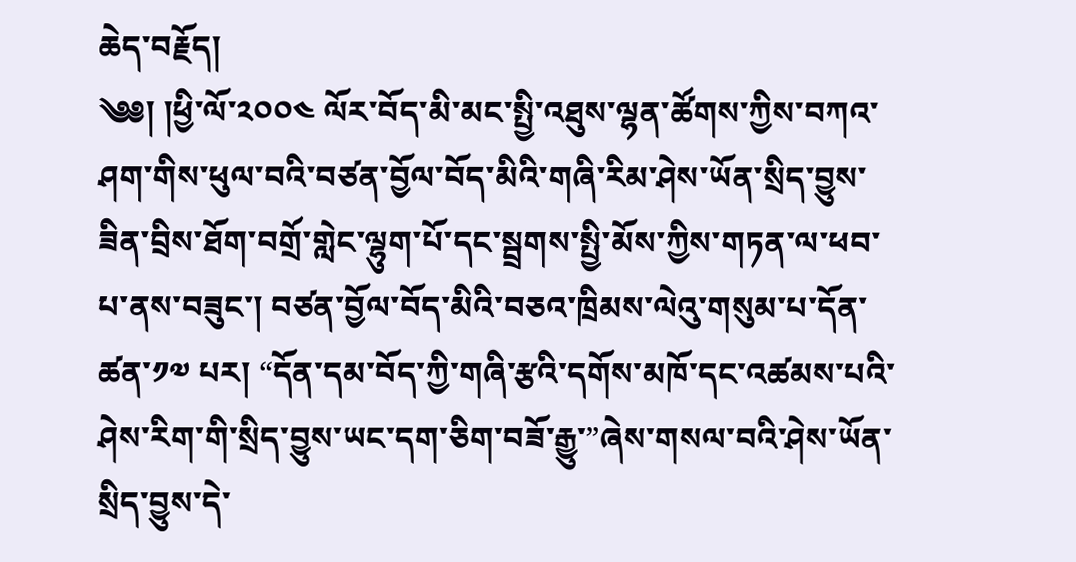ཆེད་བརྗོད།
༄༅། །ཕྱི་ལོ་༢༠༠༤ ལོར་བོད་མི་མང་སྤྱི་འཐུས་ལྷན་ཚོགས་ཀྱིས་བཀའ་ཤག་གིས་ཕུལ་བའི་བཙན་བྱོལ་བོད་མིའི་གཞི་རིམ་ཤེས་ཡོན་སྲིད་བྱུས་ཟིན་བྲིས་ཐོག་བགྲོ་གླེང་ལྷུག་པོ་དང་སྦྲགས་སྤྱི་མོས་ཀྱིས་གཏན་ལ་ཕབ་པ་ནས་བཟུང་། བཙན་བྱོལ་བོད་མིའི་བཅའ་ཁྲིམས་ལེའུ་གསུམ་པ་དོན་ཚན་༡༧ པར། “དོན་དམ་བོད་ཀྱི་གཞི་རྩའི་དགོས་མཁོ་དང་འཚམས་པའི་ཤེས་རིག་གི་སྲིད་བྱུས་ཡང་དག་ཅིག་བཟོ་རྒྱུ་”ཞེས་གསལ་བའི་ཤེས་ཡོན་སྲིད་བྱུས་དེ་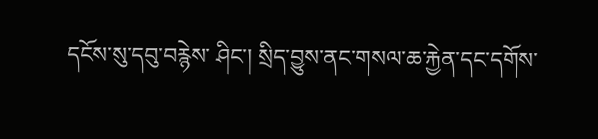དངོས་སུ་དབུ་བརྙེས་ ཤིང་། སྲིད་བྱུས་ནང་གསལ་ཆ་རྐྱེན་དང་དགོས་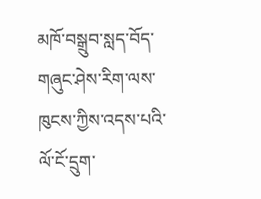མཁོ་བསྒྲུབ་སླད་བོད་གཞུང་ཤེས་རིག་ལས་ ཁུངས་ཀྱིས་འདས་པའི་ལོ་ངོ་དྲུག་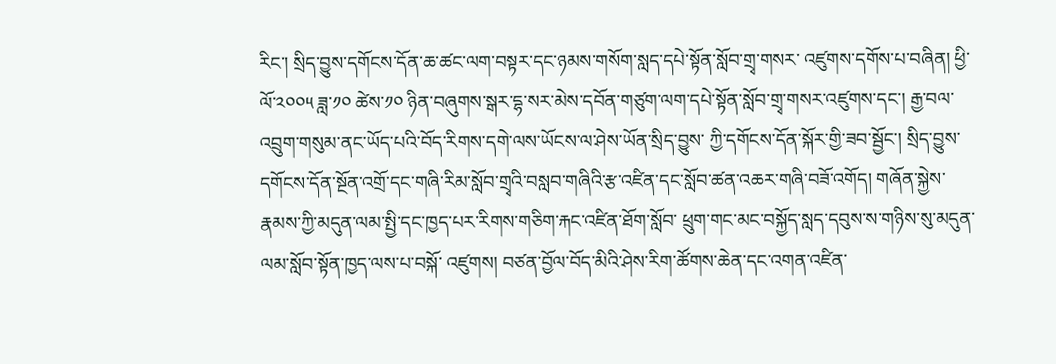རིང་། སྲིད་བྱུས་དགོངས་དོན་ཆ་ཚང་ལག་བསྟར་དང་ཉམས་གསོག་སླད་དཔེ་སྟོན་སློབ་གྲྭ་གསར་ འཛུགས་དགོས་པ་བཞིན། ཕྱི་ལོ་༢༠༠༥ ཟླ་༡༠ ཚེས་༡༠ ཉིན་བཞུགས་སྒར་དྷ་སར་མེས་དབོན་གཙུག་ལག་དཔེ་སྟོན་སློབ་གྲྭ་གསར་འཛུགས་དང་། རྒྱ་བལ་འབྲུག་གསུམ་ནང་ཡོད་པའི་བོད་རིགས་དགེ་ལས་ཡོངས་ལ་ཤེས་ཡོན་སྲིད་བྱུས་ ཀྱི་དགོངས་དོན་སྐོར་གྱི་ཟབ་སྦྱོང་། སྲིད་བྱུས་དགོངས་དོན་སྔོན་འགྲོ་དང་གཞི་རིམ་སློབ་གྲྭའི་བསླབ་གཞིའི་རྩ་འཛིན་དང་སློབ་ཚན་འཆར་གཞི་བཟོ་འགོད། གཞོན་སྐྱེས་རྣམས་ཀྱི་མདུན་ལམ་སྤྱི་དང་ཁྱད་པར་རིགས་གཅིག་རྐང་འཛིན་ཐོག་སློབ་ ཕྲུག་གང་མང་བསྐྱོད་སླད་དབུས་ས་གཉིས་སུ་མདུན་ལམ་སློབ་སྟོན་ཁྱད་ལས་པ་བསྐོ་ འཛུགས། བཙན་བྱོལ་བོད་མིའི་ཤེས་རིག་ཚོགས་ཆེན་དང་འགན་འཛིན་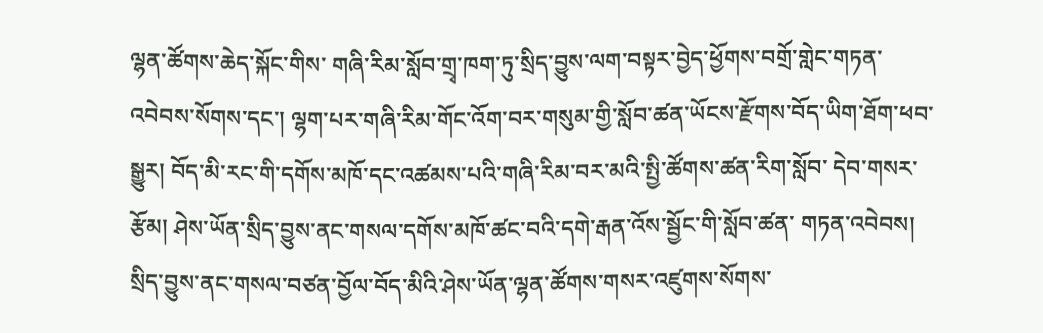ལྷན་ཚོགས་ཆེད་སྐོང་གིས་ གཞི་རིམ་སློབ་གྲྭ་ཁག་ཏུ་སྲིད་བྱུས་ལག་བསྟར་བྱེད་ཕྱོགས་བགྲོ་གླེང་གཏན་འབེབས་སོགས་དང་། ལྷག་པར་གཞི་རིམ་གོང་འོག་བར་གསུམ་གྱི་སློབ་ཚན་ཡོངས་རྫོགས་བོད་ཡིག་ཐོག་ཕབ་ སྒྱུར། བོད་མི་རང་གི་དགོས་མཁོ་དང་འཚམས་པའི་གཞི་རིམ་བར་མའི་སྤྱི་ཚོགས་ཚན་རིག་སློབ་ དེབ་གསར་རྩོམ། ཤེས་ཡོན་སྲིད་བྱུས་ནང་གསལ་དགོས་མཁོ་ཚང་བའི་དགེ་རྒན་འོས་སྦྱོང་གི་སློབ་ཚན་ གཏན་འབེབས། སྲིད་བྱུས་ནང་གསལ་བཙན་བྱོལ་བོད་མིའི་ཤེས་ཡོན་ལྷན་ཚོགས་གསར་འཛུགས་སོགས་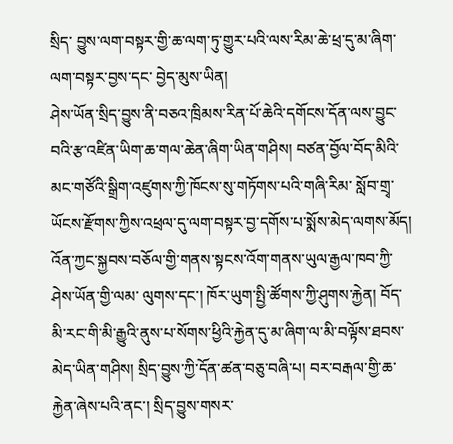སྲིད་ བྱུས་ལག་བསྟར་གྱི་ཆ་ལག་ཏུ་གྱུར་པའི་ལས་རིམ་ཆེ་ཕྲ་དུ་མ་ཞིག་ལག་བསྟར་བྱས་དང་ བྱེད་མུས་ཡིན།
ཤེས་ཡོན་སྲིད་བྱུས་ནི་བཅའ་ཁྲིམས་རིན་པོ་ཆེའི་དགོངས་དོན་ལས་བྱུང་བའི་རྩ་འཛིན་ཡིག་ཆ་གལ་ཆེན་ཞིག་ཡིན་གཤིས། བཙན་བྱོལ་བོད་མིའི་མང་གཙོའི་སྒྲིག་འཛུགས་ཀྱི་ཁོངས་སུ་གཏོགས་པའི་གཞི་རིམ་ སློབ་གྲྭ་ཡོངས་རྫོགས་ཀྱིས་འཕྲལ་དུ་ལག་བསྟར་བྱ་དགོས་པ་སྨོས་མེད་ལགས་མོད། འོན་ཀྱང་སྐྱབས་བཅོལ་གྱི་གནས་སྟངས་འོག་གནས་ཡུལ་རྒྱལ་ཁབ་ཀྱི་ཤེས་ཡོན་གྱི་ལམ་ ལུགས་དང་། ཁོར་ཡུག་སྤྱི་ཚོགས་ཀྱི་ཤུགས་རྐྱེན། བོད་མི་རང་གི་མི་རྒྱུའི་ནུས་པ་སོགས་ཕྱིའི་རྐྱེན་དུ་མ་ཞིག་ལ་མི་བལྟོས་ཐབས་ མེད་ཡིན་གཤིས། སྲིད་བྱུས་ཀྱི་དོན་ཚན་བཅུ་བཞི་པ། བར་བརྒལ་གྱི་ཆ་རྐྱེན་ཞེས་པའི་ནང་། སྲིད་བྱུས་གསར་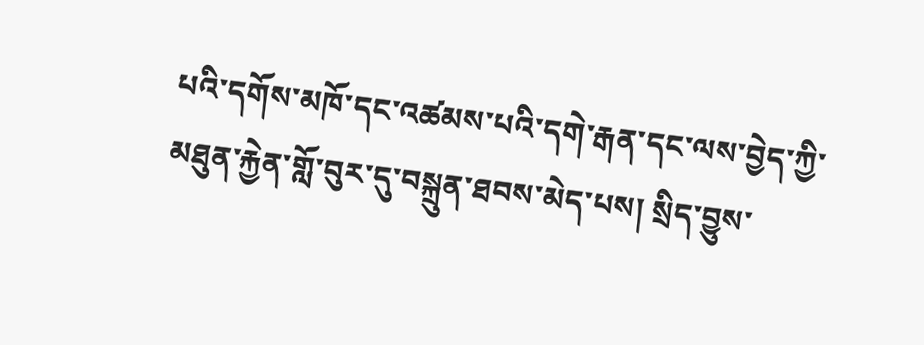པའི་དགོས་མཁོ་དང་འཚམས་པའི་དགེ་རྒན་དང་ལས་བྱེད་ཀྱི་མཐུན་རྐྱེན་གློ་བུར་དུ་བསྐྲུན་ཐབས་མེད་པས། སྲིད་བྱུས་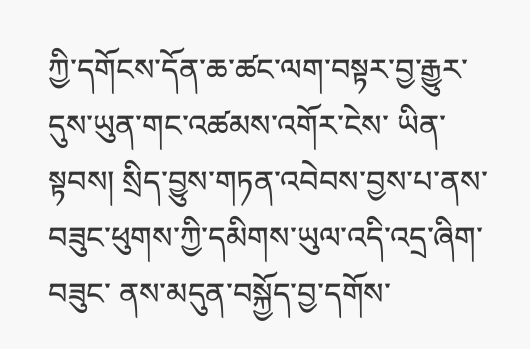ཀྱི་དགོངས་དོན་ཆ་ཚང་ལག་བསྟར་བྱ་རྒྱུར་དུས་ཡུན་གང་འཚམས་འགོར་ངེས་ ཡིན་སྟབས། སྲིད་བྱུས་གཏན་འབེབས་བྱས་པ་ནས་བཟུང་ཕུགས་ཀྱི་དམིགས་ཡུལ་འདི་འདྲ་ཞིག་བཟུང་ ནས་མདུན་བསྐྱོད་བྱ་དགོས་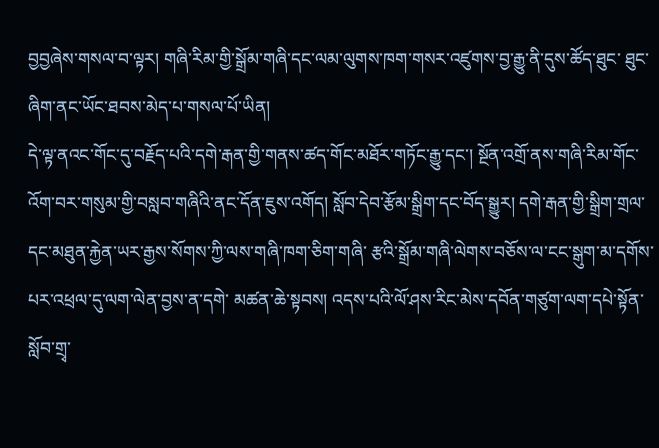བྱབྱཞེས་གསལ་བ་ལྟར། གཞི་རིམ་གྱི་སྒྲོམ་གཞི་དང་ལམ་ལུགས་ཁག་གསར་འཛུགས་བྱ་རྒྱུ་ནི་དུས་ཚོད་ཐུང་ ཐུང་ཞིག་ནང་ཡོང་ཐབས་མེད་པ་གསལ་པོ་ཡིན།
དེ་ལྟ་ནའང་གོང་དུ་བརྗོད་པའི་དགེ་རྒན་གྱི་གནས་ཚད་གོང་མཐོར་གཏོང་རྒྱུ་དང་། སྔོན་འགྲོ་ནས་གཞི་རིམ་གོང་འོག་བར་གསུམ་གྱི་བསླབ་གཞིའི་ནང་དོན་ཇུས་འགོད། སློབ་དེབ་རྩོམ་སྒྲིག་དང་བོད་སྒྱུར། དགེ་རྒན་གྱི་སྒྲིག་གྲལ་དང་མཐུན་རྐྱེན་ཡར་རྒྱས་སོགས་ཀྱི་ལས་གཞི་ཁག་ཅིག་གཞི་ རྩའི་སྒྲོམ་གཞི་ལེགས་བཅོས་ལ་ངང་སྒུག་མ་དགོས་པར་འཕྲལ་དུ་ལག་ལེན་བྱས་ན་དགེ་ མཚན་ཆེ་སྟབས། འདས་པའི་ལོ་ཤས་རིང་མེས་དབོན་གཙུག་ལག་དཔེ་སྟོན་སློབ་གྲྭ་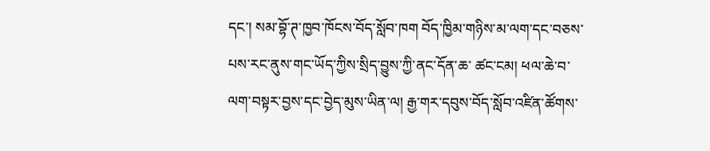དང་། སམ་བྷོ་ཊ་ཁྱབ་ཁོངས་བོད་སློབ་ཁག བོད་ཁྱིམ་གཉིས་མ་ལག་དང་བཅས་པས་རང་ནུས་གང་ཡོད་ཀྱིས་སྲིད་བྱུས་ཀྱི་ནང་དོན་ཆ་ ཚང་ངམ། ཕལ་ཆེ་བ་ལག་བསྟར་བྱས་དང་བྱེད་མུས་ཡིན་ལ། རྒྱ་གར་དབུས་བོད་སློབ་འཛིན་ཚོགས་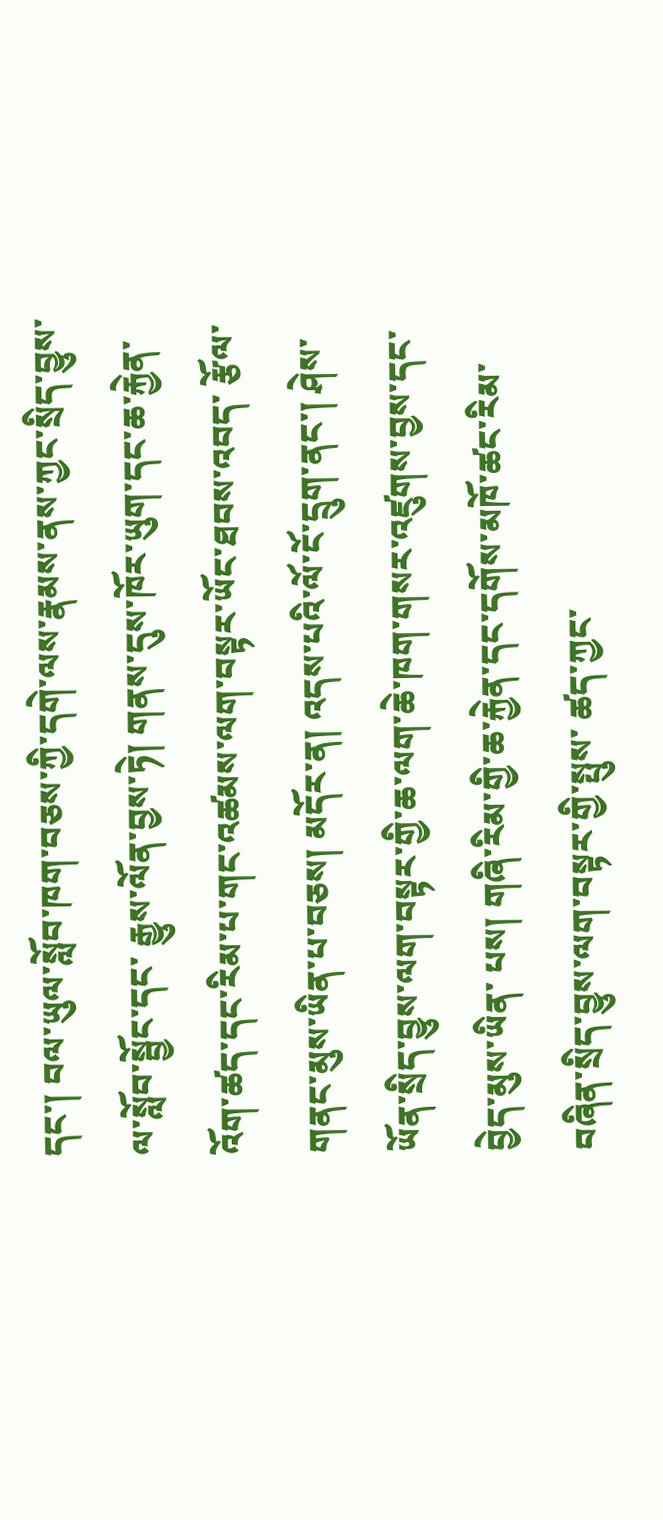དང་། བལ་ཡུལ་སློབ་ཁག་བཅས་ཀྱི་དགེ་ལས་རྣམས་ནས་ཀྱང་སྲིད་བྱུས་ལ་སློབ་སྦྱོང་དང་ རྒྱུས་ལོན་བྱས་ཏེ། གནས་དུས་ཁོར་ཡུག་དང་ཆ་རྐྱེན་འོག་ཚད་དང་རིམ་པ་གང་འཚམས་ལག་བསྟར་ཡོང་ཐབས་འབད་ རྩོལ་གནང་མུས་ཡིན་པ་བཅས། མདོར་ན། འདས་པའི་ལོ་ངོ་དྲུག་ནང་། ཤེས་ཡོན་སྲིད་བྱུས་ལག་བསྟར་གྱི་ཆ་ལག་ཆེ་ཁག་གསར་འཛུགས་བྱས་དང་བྱེད་མུས་ཡིན་ པས། གཞི་རིམ་གྱི་ཆ་རྐྱེན་དང་དགོས་མཁོ་ཚང་རིམ་བཞིན་སྲིད་བྱུས་ལག་བསྟར་གྱི་སྤུས་ ཚད་ཀྱང་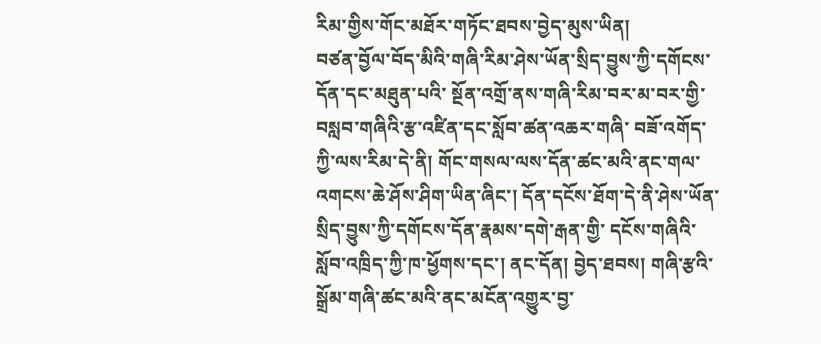རིམ་གྱིས་གོང་མཐོར་གཏོང་ཐབས་བྱེད་མུས་ཡིན།
བཙན་བྱོལ་བོད་མིའི་གཞི་རིམ་ཤེས་ཡོན་སྲིད་བྱུས་ཀྱི་དགོངས་དོན་དང་མཐུན་པའི་ སྔོན་འགྲོ་ནས་གཞི་རིམ་བར་མ་བར་གྱི་བསླབ་གཞིའི་རྩ་འཛིན་དང་སློབ་ཚན་འཆར་གཞི་ བཟོ་འགོད་ཀྱི་ལས་རིམ་དེ་ནི། གོང་གསལ་ལས་དོན་ཚང་མའི་ནང་གལ་འགངས་ཆེ་ཤོས་ཤིག་ཡིན་ཞིང་། དོན་དངོས་ཐོག་དེ་ནི་ཤེས་ཡོན་སྲིད་བྱུས་ཀྱི་དགོངས་དོན་རྣམས་དགེ་རྒན་གྱི་ དངོས་གཞིའི་སློབ་འཁྲིད་ཀྱི་ཁ་ཕྱོགས་དང་། ནང་དོན། བྱེད་ཐབས། གཞི་རྩའི་སྒྲོམ་གཞི་ཚང་མའི་ནང་མངོན་འགྱུར་བྱ་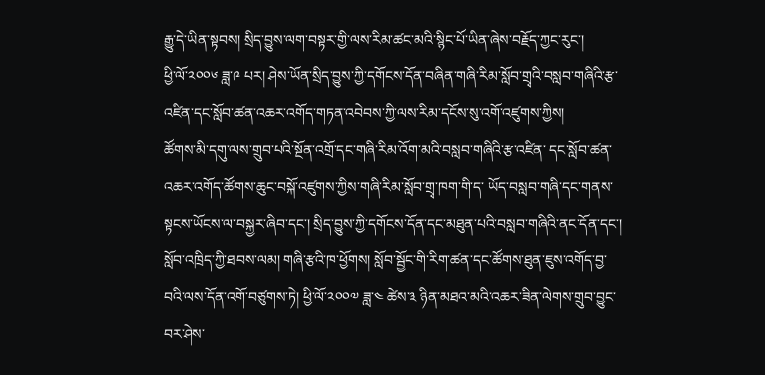རྒྱུ་དེ་ཡིན་སྟབས། སྲིད་བྱུས་ལག་བསྟར་གྱི་ལས་རིམ་ཚང་མའི་སྙིང་པོ་ཡིན་ཞེས་བརྗོད་ཀྱང་རུང་།
ཕྱི་ལོ་༢༠༠༦ ཟླ་༩ པར། ཤེས་ཡོན་སྲིད་བྱུས་ཀྱི་དགོངས་དོན་བཞིན་གཞི་རིམ་སློབ་གྲྭའི་བསླབ་གཞིའི་རྩ་ འཛིན་དང་སློབ་ཚན་འཆར་འགོད་གཏན་འབེབས་ཀྱི་ལས་རིམ་དངོས་སུ་འགོ་འཛུགས་ཀྱིས།
ཚོགས་མི་དགུ་ལས་གྲུབ་པའི་སྔོན་འགྲོ་དང་གཞི་རིམ་འོག་མའི་བསླབ་གཞིའི་རྩ་འཛིན་ དང་སློབ་ཚན་འཆར་འགོད་ཚོགས་ཆུང་བསྐོ་འཛུགས་ཀྱིས་གཞི་རིམ་སློབ་གྲྭ་ཁག་གི་ད་ ཡོད་བསླབ་གཞི་དང་གནས་སྟངས་ཡོངས་ལ་བསྐྱར་ཞིབ་དང་། སྲིད་བྱུས་ཀྱི་དགོངས་དོན་དང་མཐུན་པའི་བསླབ་གཞིའི་ནང་དོན་དང་། སློབ་འཁྲིད་ཀྱི་ཐབས་ལམ། གཞི་རྩའི་ཁ་ཕྱོགས། སློབ་སྦྱོང་གི་རིག་ཚན་དང་ཚོགས་ཐུན་ཇུས་འགོད་བྱ་བའི་ལས་དོན་འགོ་བཙུགས་ཏེ། ཕྱི་ལོ་༢༠༠༧ ཟླ་༤ ཚེས་༣ ཉིན་མཐའ་མའི་འཆར་ཟིན་ལེགས་གྲུབ་བྱུང་བར་ཤེས་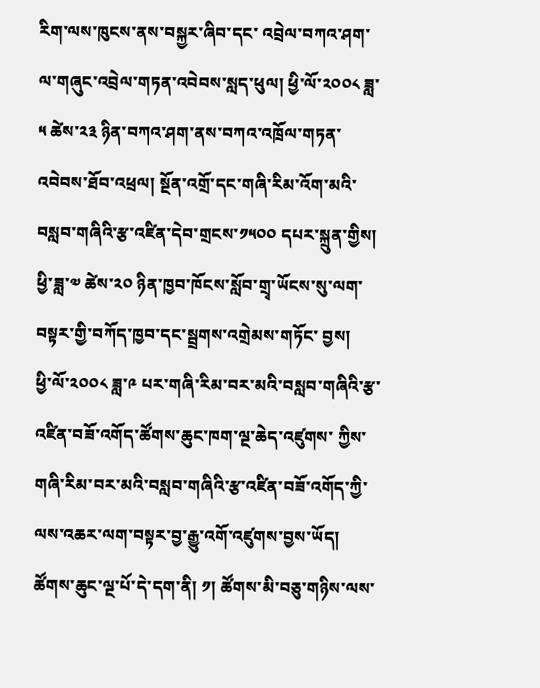རིག་ལས་ཁུངས་ནས་བསྐྱར་ཞིབ་དང་ འབྲེལ་བཀའ་ཤག་ལ་གཞུང་འབྲེལ་གཏན་འབེབས་སླད་ཕུལ། ཕྱི་ལོ་༢༠༠༨ ཟླ་༥ ཚེས་༢༣ ཉིན་བཀའ་ཤག་ནས་བཀའ་འཁྲོལ་གཏན་འབེབས་ཐོབ་འཕྲལ། སྔོན་འགྲོ་དང་གཞི་རིམ་འོག་མའི་བསླབ་གཞིའི་རྩ་འཛིན་དེབ་གྲངས་༡༥༠༠ དཔར་སྐྲུན་གྱིས། ཕྱི་ཟླ་༧ ཚེས་༢༠ ཉིན་ཁྱབ་ཁོངས་སློབ་གྲྭ་ཡོངས་སུ་ལག་བསྟར་གྱི་བཀོད་ཁྱབ་དང་སྦྲགས་འགྲེམས་གཏོང་ བྱས།
ཕྱི་ལོ་༢༠༠༨ ཟླ་༩ པར་གཞི་རིམ་བར་མའི་བསླབ་གཞིའི་རྩ་འཛིན་བཟོ་འགོད་ཚོགས་ཆུང་ཁག་ལྔ་ཆེད་འཛུགས་ ཀྱིས་གཞི་རིམ་བར་མའི་བསླབ་གཞིའི་རྩ་འཛིན་བཟོ་འགོད་ཀྱི་ལས་འཆར་ལག་བསྟར་བྱ་རྒྱུ་འགོ་འཛུགས་བྱས་ཡོད། ཚོགས་ཆུང་ལྔ་པོ་དེ་དག་ནི། ༡། ཚོགས་མི་བཅུ་གཉིས་ལས་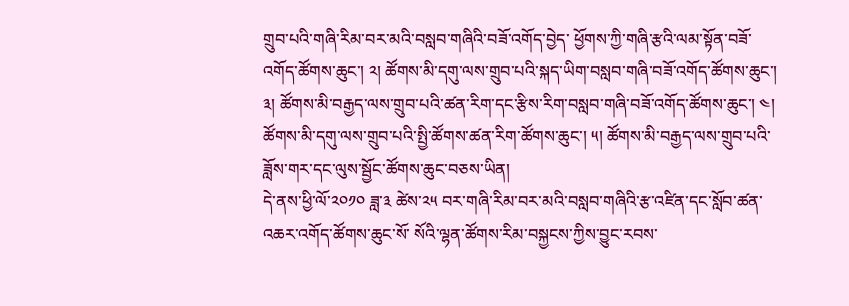གྲུབ་པའི་གཞི་རིམ་བར་མའི་བསླབ་གཞིའི་བཟོ་འགོད་བྱེད་ ཕྱོགས་ཀྱི་གཞི་རྩའི་ལམ་སྟོན་བཟོ་འགོད་ཚོགས་ཆུང་། ༢། ཚོགས་མི་དགུ་ལས་གྲུབ་པའི་སྐད་ཡིག་བསླབ་གཞི་བཟོ་འགོད་ཚོགས་ཆུང་། ༣། ཚོགས་མི་བརྒྱད་ལས་གྲུབ་པའི་ཚན་རིག་དང་རྩིས་རིག་བསླབ་གཞི་བཟོ་འགོད་ཚོགས་ཆུང་། ༤། ཚོགས་མི་དགུ་ལས་གྲུབ་པའི་སྤྱི་ཚོགས་ཚན་རིག་ཚོགས་ཆུང་། ༥། ཚོགས་མི་བརྒྱད་ལས་གྲུབ་པའི་ཟློས་གར་དང་ལུས་སྦྱོང་ཚོགས་ཆུང་བཅས་ཡིན།
དེ་ནས་ཕྱི་ལོ་༢༠༡༠ ཟླ་༣ ཚེས་༢༥ བར་གཞི་རིམ་བར་མའི་བསླབ་གཞིའི་རྩ་འཛིན་དང་སློབ་ཚན་འཆར་འགོད་ཚོགས་ཆུང་སོ་ སོའི་ལྷན་ཚོགས་རིམ་བསྐྱངས་ཀྱིས་བྱུང་རབས་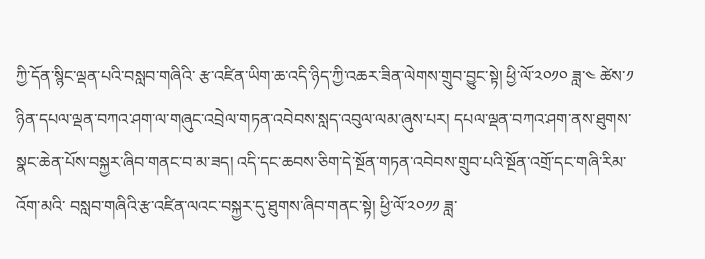ཀྱི་དོན་སྙིང་ལྡན་པའི་བསླབ་གཞིའི་ རྩ་འཛིན་ཡིག་ཆ་འདི་ཉིད་ཀྱི་འཆར་ཟིན་ལེགས་གྲུབ་བྱུང་སྟེ། ཕྱི་ལོ་༢༠༡༠ ཟླ་༤ ཚེས་༡ ཉིན་དཔལ་ལྡན་བཀའ་ཤག་ལ་གཞུང་འབྲེལ་གཏན་འབེབས་སླད་འབུལ་ལམ་ཞུས་པར། དཔལ་ལྡན་བཀའ་ཤག་ནས་ཐུགས་སྣང་ཆེན་པོས་བསྐྱར་ཞིབ་གནང་བ་མ་ཟད། འདི་དང་ཆབས་ཅིག་དེ་སྔོན་གཏན་འབེབས་གྲུབ་པའི་སྔོན་འགྲོ་དང་གཞི་རིམ་འོག་མའི་ བསླབ་གཞིའི་རྩ་འཛིན་ལའང་བསྐྱར་དུ་ཐུགས་ཞིབ་གནང་སྟེ། ཕྱི་ལོ་༢༠༡༡ ཟླ་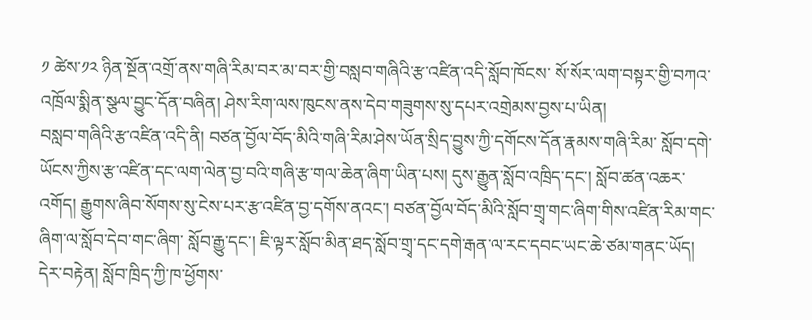༡ ཚེས་༡༢ ཉིན་སྔོན་འགྲོ་ནས་གཞི་རིམ་བར་མ་བར་གྱི་བསླབ་གཞིའི་རྩ་འཛིན་འདི་སློབ་ཁོངས་ སོ་སོར་ལག་བསྟར་གྱི་བཀའ་འཁྲོལ་སྨིན་སྩལ་བྱུང་དོན་བཞིན། ཤེས་རིག་ལས་ཁུངས་ནས་དེབ་གཟུགས་སུ་དཔར་འགྲེམས་བྱས་པ་ཡིན།
བསླབ་གཞིའི་རྩ་འཛིན་འདི་ནི། བཙན་བྱོལ་བོད་མིའི་གཞི་རིམ་ཤེས་ཡོན་སྲིད་བྱུས་ཀྱི་དགོངས་དོན་རྣམས་གཞི་རིམ་ སློབ་དགེ་ཡོངས་ཀྱིས་རྩ་འཛིན་དང་ལག་ལེན་བྱ་བའི་གཞི་རྩ་གལ་ཆེན་ཞིག་ཡིན་པས། དུས་རྒྱུན་སློབ་འཁྲིད་དང་། སློབ་ཚན་འཆར་འགོད། རྒྱུགས་ཞིབ་སོགས་སུ་ངེས་པར་རྩ་འཛིན་བྱ་དགོས་ནའང་། བཙན་བྱོལ་བོད་མིའི་སློབ་གྲྭ་གང་ཞིག་གིས་འཛིན་རིམ་གང་ཞིག་ལ་སློབ་དེབ་གང་ཞིག་ སློབ་རྒྱུ་དང་། ཇི་ལྟར་སློབ་མིན་ཐད་སློབ་གྲྭ་དང་དགེ་རྒན་ལ་རང་དབང་ཡང་ཆེ་ཙམ་གནང་ཡོད། དེར་བརྟེན། སློབ་ཁྲིད་ཀྱི་ཁ་ཕྱོགས་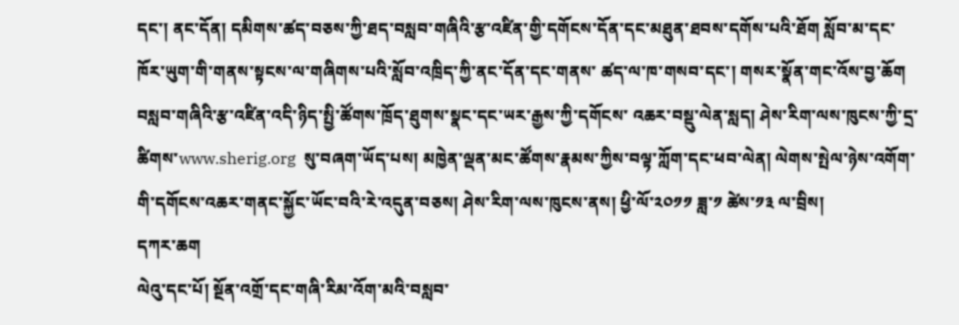དང་། ནང་དོན། དམིགས་ཚད་བཅས་ཀྱི་ཐད་བསླབ་གཞིའི་རྩ་འཛིན་གྱི་དགོངས་དོན་དང་མཐུན་ཐབས་དགོས་པའི་ཐོག སློབ་མ་དང་ཁོར་ཡུག་གི་གནས་སྟངས་ལ་གཞིགས་པའི་སློབ་འཁྲིད་ཀྱི་ནང་དོན་དང་གནས་ ཚད་ལ་ཁ་གསབ་དང་། གསར་སྣོན་གང་འོས་བྱ་ཆོག
བསླབ་གཞིའི་རྩ་འཛིན་འདི་ཉིད་སྤྱི་ཚོགས་ཁྲོད་ཐུགས་སྣང་དང་ཡར་རྒྱས་ཀྱི་དགོངས་ འཆར་བསྡུ་ལེན་སླད། ཤེས་རིག་ལས་ཁུངས་ཀྱི་དྲ་ཚིགས་www.sherig.org  སུ་བཞག་ཡོད་པས། མཁྱེན་ལྡན་མང་ཚོགས་རྣམས་ཀྱིས་བལྟ་ཀློག་དང་ཕབ་ལེན། ལེགས་སྤེལ་ཉེས་འགོག་གི་དགོངས་འཆར་གནང་སྐྱོང་ཡོང་བའི་རེ་འདུན་བཅས། ཤེས་རིག་ལས་ཁུངས་ནས། ཕྱི་ལོ་༢༠༡༡ ཟླ་༡ ཚེས་༡༣ ལ་བྲིས།
དཀར་ཆག
ལེའུ་དང་པོ། སྔོན་འགྲོ་དང་གཞི་རིམ་འོག་མའི་བསླབ་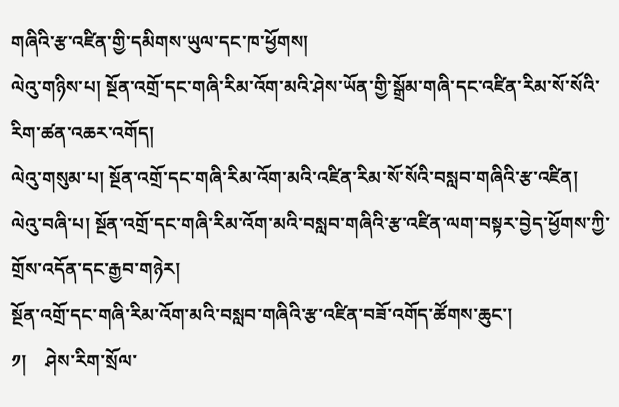གཞིའི་རྩ་འཛིན་གྱི་དམིགས་ཡུལ་དང་ཁ་ཕྱོགས།
ལེའུ་གཉིས་པ། སྔོན་འགྲོ་དང་གཞི་རིམ་འོག་མའི་ཤེས་ཡོན་གྱི་སྒྲོམ་གཞི་དང་འཛིན་རིམ་སོ་སོའི་རིག་ཚན་འཆར་འགོད།
ལེའུ་གསུམ་པ། སྔོན་འགྲོ་དང་གཞི་རིམ་འོག་མའི་འཛིན་རིམ་སོ་སོའི་བསླབ་གཞིའི་རྩ་འཛིན།
ལེའུ་བཞི་པ། སྔོན་འགྲོ་དང་གཞི་རིམ་འོག་མའི་བསླབ་གཞིའི་རྩ་འཛིན་ལག་བསྟར་བྱེད་ཕྱོགས་ཀྱི་གྲོས་འདོན་དང་རྒྱབ་གཉེར།
སྔོན་འགྲོ་དང་གཞི་རིམ་འོག་མའི་བསླབ་གཞིའི་རྩ་འཛིན་བཟོ་འགོད་ཚོགས་ཆུང་།
༡།    ཤེས་རིག་སྲོལ་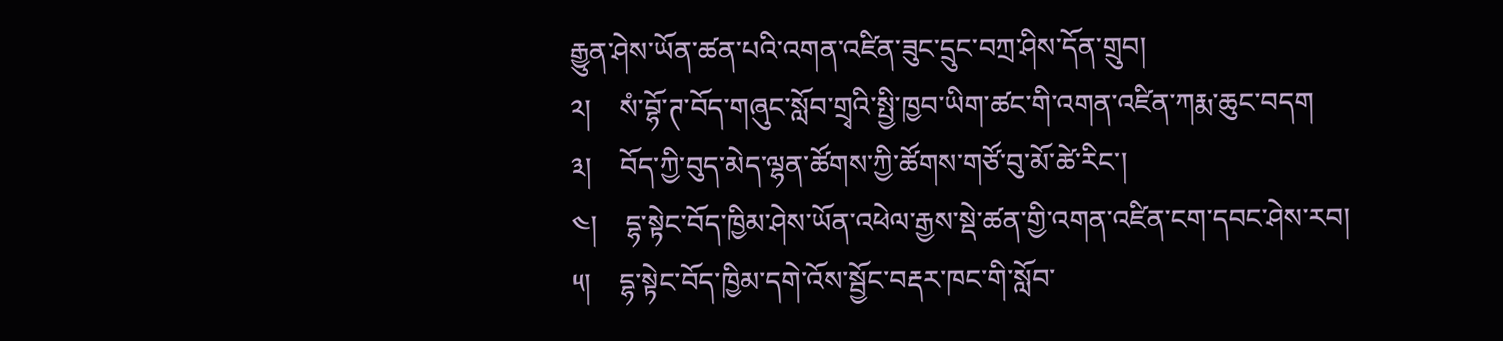རྒྱུན་ཤེས་ཡོན་ཚན་པའི་འགན་འཛིན་ཟུང་དྲུང་བཀྲ་ཤིས་དོན་གྲུབ།
༢།    སཾ་བྷོ་ཊ་བོད་གཞུང་སློབ་གྲྭའི་སྤྱི་ཁྱབ་ཡིག་ཚང་གི་འགན་འཛིན་ཀརྨ་ཆུང་བདག
༣།    བོད་ཀྱི་བུད་མེད་ལྷན་ཚོགས་ཀྱི་ཚོགས་གཙོ་བུ་མོ་ཚེ་རིང་།
༤།    དྷ་སྟེང་བོད་ཁྱིམ་ཤེས་ཡོན་འཕེལ་རྒྱས་སྡེ་ཚན་གྱི་འགན་འཛིན་ངག་དབང་ཤེས་རབ།
༥།    དྷ་སྟེང་བོད་ཁྱིམ་དགེ་འོས་སྦྱོང་བརྡར་ཁང་གི་སློབ་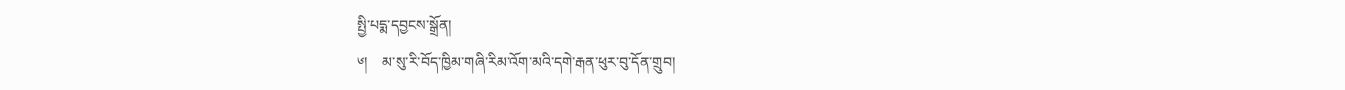སྤྱི་པདྨ་དབྱངས་སྒྲོན།
༦།    མ་སུ་རི་བོད་ཁྱིམ་གཞི་རིམ་འོག་མའི་དགེ་རྒན་ཕུར་བུ་དོན་གྲུབ།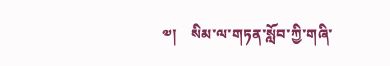༧།    སིམ་ལ་གཏན་སློབ་ཀྱི་གཞི་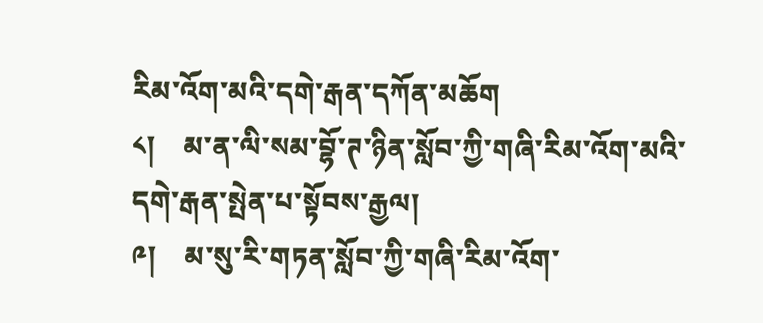རིམ་འོག་མའི་དགེ་རྒན་དཀོན་མཆོག
༨།    མ་ན་ལི་སམ་བྷོ་ཊ་ཉིན་སློབ་ཀྱི་གཞི་རིམ་འོག་མའི་དགེ་རྒན་སྤེན་པ་སྟོབས་རྒྱལ།
༩།    མ་སུ་རི་གཏན་སློབ་ཀྱི་གཞི་རིམ་འོག་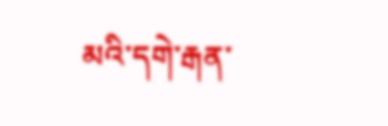མའི་དགེ་རྒན་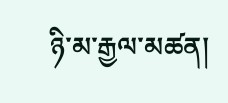ཉི་མ་རྒྱལ་མཚན།